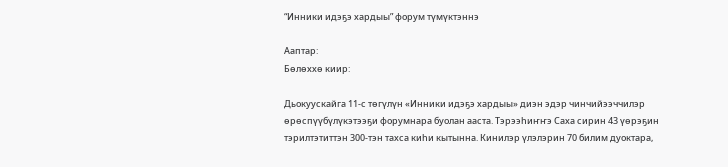“Инники идэҕэ хардыы” форум түмүктэннэ

Ааптар:
Бөлөххө киир:

Дьокуускайга 11-с төгүлүн «Инники идэҕэ хардыы» диэн эдэр чинчийээччилэр өрөспүүбүлүкэтээҕи форумнара буолан ааста. Тэрээһиҥҥэ Саха сирин 43 үөрэҕин тэрилтэтиттэн 300-тэн тахса киһи кытынна. Кинилэр үлэлэрин 70 билим дуоктара,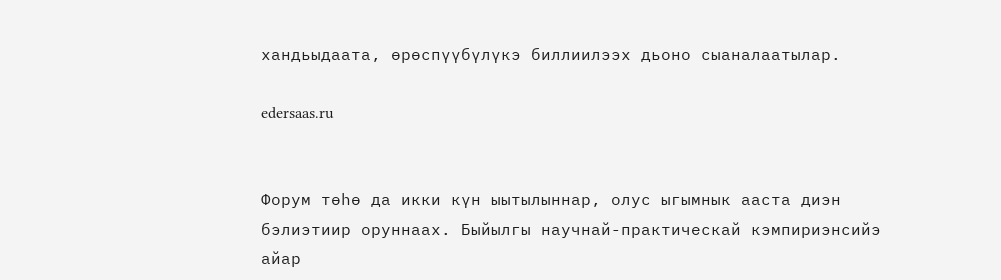хандьыдаата, өрөспүүбүлүкэ биллиилээх дьоно сыаналаатылар.

edersaas.ru


Форум төһө да икки күн ыытылыннар, олус ыгымнык ааста диэн бэлиэтиир оруннаах. Быйылгы научнай-практическай кэмпириэнсийэ айар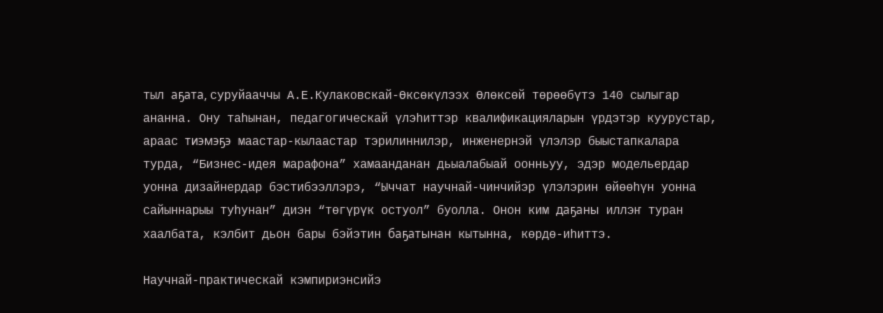тыл аҕата, суруйааччы А.Е.Кулаковскай-Өксөкүлээх Өлөксөй төрөөбүтэ 140 сылыгар ананна. Ону таһынан, педагогическай үлэһиттэр квалификацияларын үрдэтэр куурустар, араас тиэмэҕэ маастар-кылаастар тэрилиннилэр, инженернэй үлэлэр быыстапкалара турда, “Бизнес-идея марафона” хамаанданан дьыалабыай оонньуу, эдэр модельердар уонна дизайнердар бэстибээллэрэ, “Ыччат научнай-чинчийэр үлэлэрин өйөөһүн уонна сайыннарыы туһунан” диэн “төгүрүк остуол” буолла. Онон ким даҕаны иллэҥ туран хаалбата, кэлбит дьон бары бэйэтин баҕатынан кытынна, көрдө-иһиттэ.

Научнай-практическай кэмпириэнсийэ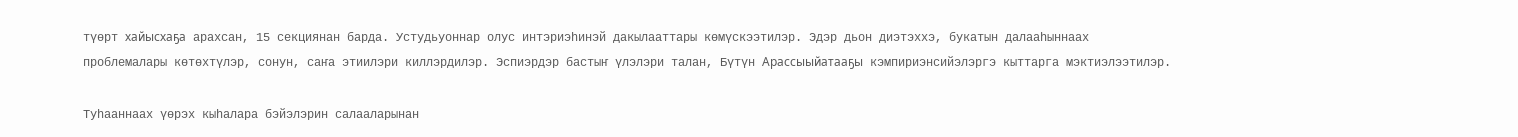түөрт хайысхаҕа арахсан, 15 секциянан барда. Устудьуоннар олус интэриэһинэй дакылааттары көмүскээтилэр. Эдэр дьон диэтэххэ, букатын далааһыннаах проблемалары көтөхтүлэр, сонун, саҥа этиилэри киллэрдилэр. Эспиэрдэр бастыҥ үлэлэри талан, Бүтүн Арассыыйатааҕы кэмпириэнсийэлэргэ кыттарга мэктиэлээтилэр.

Туһааннаах үөрэх кыһалара бэйэлэрин салааларынан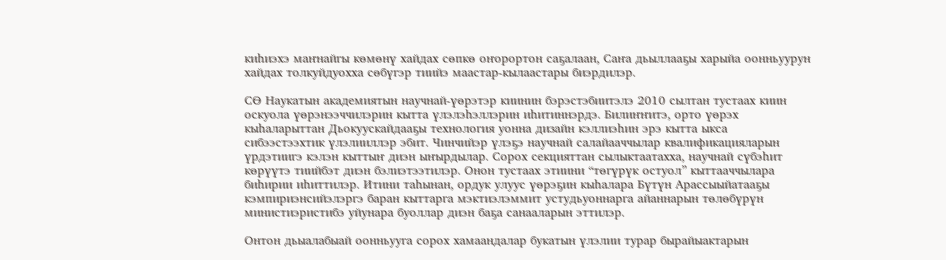киһиэхэ маҥнайгы көмөнү хайдах сөпкө оҥорортон саҕалаан, Саҥа дьыллааҕы харыйа оонньуурун хайдах толкуйдуохха сөбүгэр тиийэ маастар-кылаастары биэрдилэр.

СӨ Наукатын академиятын научнай-үөрэтэр киинин бэрэстэбиитэлэ 2010 сылтан тустаах киин оскуола үөрэнээччилэрин кытта үлэлэһэллэрин иһитиннэрдэ. Билиҥҥитэ, орто үөрэх кыһаларыттан Дьокуускайдааҕы технология уонна дизайн кэллиэһин эрэ кытта ыкса сибээстээхтик үлэлииллэр эбит. Чинчийэр үлэҕэ научнай салайааччылар квалификацияларын үрдэтиигэ кэлэн кыттыҥ диэн ыҥырдылар. Сорох секцияттан сылыктаатахха, научнай сүбэһит көрүүтэ тиийбэт диэн бэлиэтээтилэр. Онон тустаах этиини “төгүрүк остуол” кыттааччылара биһирии иһиттилэр. Итини таһынан, ордук улуус үөрэҕин кыһалара Бүтүн Арассыыйатааҕы кэмпириэнсийэлэргэ баран кыттарга мэктиэлэммит устудьуоннарга айаннарын төлөбүрүн министиэристибэ уйунара буоллар диэн баҕа санааларын эттилэр.

Онтон дьыалабыай оонньууга сорох хамаандалар букатын үлэлии турар бырайыактарын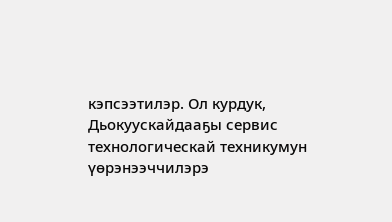кэпсээтилэр. Ол курдук, Дьокуускайдааҕы сервис технологическай техникумун үөрэнээччилэрэ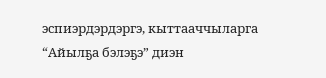эспиэрдэрдэргэ, кыттааччыларга “Айылҕа бэлэҕэ” диэн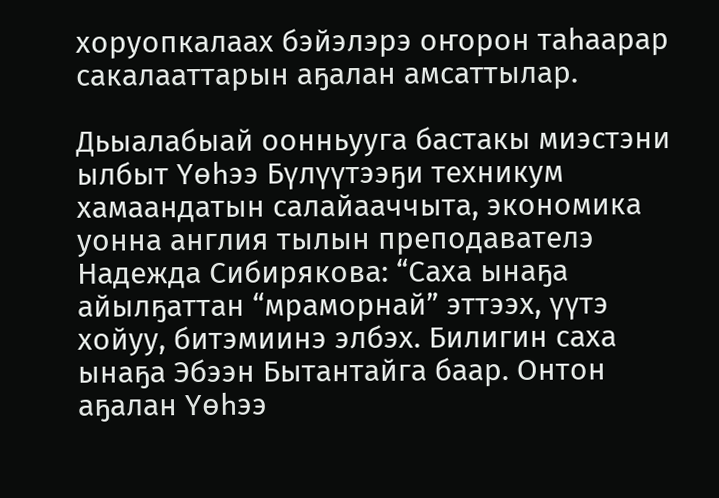хоруопкалаах бэйэлэрэ оҥорон таһаарар сакалааттарын аҕалан амсаттылар.

Дьыалабыай оонньууга бастакы миэстэни ылбыт Үөһээ Бүлүүтээҕи техникум хамаандатын салайааччыта, экономика уонна англия тылын преподавателэ Надежда Сибирякова: “Саха ынаҕа айылҕаттан “мраморнай” эттээх, үүтэ хойуу, битэмиинэ элбэх. Билигин саха ынаҕа Эбээн Бытантайга баар. Онтон аҕалан Үөһээ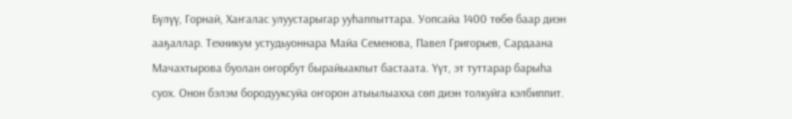Бүлүү, Горнай, Хаҥалас улуустарыгар ууһаппыттара. Уопсайа 1400 төбө баар диэн ааҕаллар. Техникум устудьуоннара Майа Семенова, Павел Григорьев, Сардаана Мачахтырова буолан оҥорбут бырайыакпыт бастаата. Үүт, эт туттарар барыһа суох. Онон бэлэм бородууксуйа оҥорон атыылыахха сөп диэн толкуйга кэлбиппит.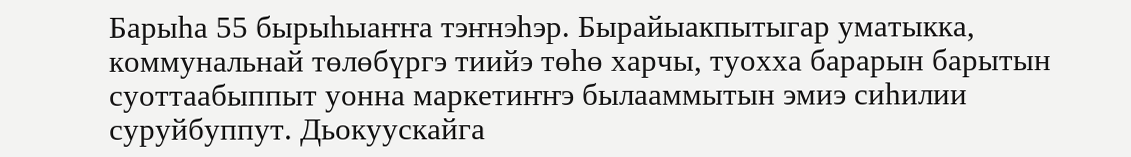Барыһа 55 бырыһыаҥҥа тэҥнэһэр. Бырайыакпытыгар уматыкка, коммунальнай төлөбүргэ тиийэ төһө харчы, туохха барарын барытын суоттаабыппыт уонна маркетиҥҥэ былааммытын эмиэ сиһилии суруйбуппут. Дьокуускайга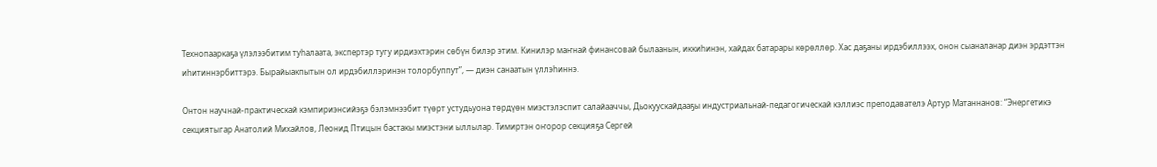Технопааркаҕа үлэлээбитим туһалаата, экспертэр тугу ирдиэхтэрин сөбүн билэр этим. Кинилэр маҥнай финансовай былаанын, иккиһинэн, хайдах батарары көрөллөр. Хас даҕаны ирдэбиллээх, онон сыаналанар диэн эрдэттэн иһитиннэрбиттэрэ. Бырайыакпытын ол ирдэбиллэринэн толорбуппут”, — диэн санаатын үллэһиннэ.

Онтон научнай-практическай кэмпириэнсийэҕэ бэлэмнээбит түөрт устудьуона төрдүөн миэстэлэспит салайааччы, Дьокуускайдааҕы индустриальнай-педагогическай кэллиэс преподавателэ Артур Матаннанов: “Энергетикэ секциятыгар Анатолий Михайлов, Леонид Птицын бастакы миэстэни ыллылар. Тимиртэн оҥорор секцияҕа Сергей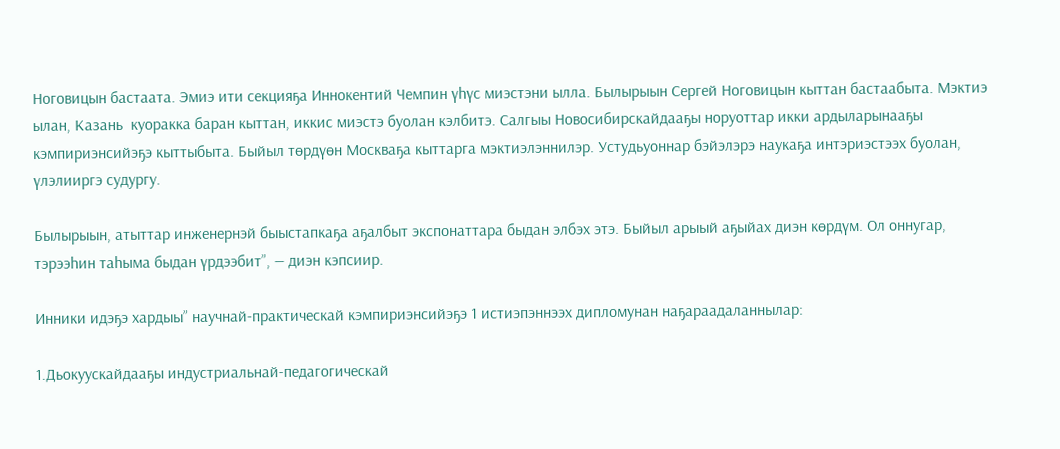Ноговицын бастаата. Эмиэ ити секцияҕа Иннокентий Чемпин үһүс миэстэни ылла. Былырыын Сергей Ноговицын кыттан бастаабыта. Мэктиэ ылан, Казань  куоракка баран кыттан, иккис миэстэ буолан кэлбитэ. Салгыы Новосибирскайдааҕы норуоттар икки ардыларынааҕы кэмпириэнсийэҕэ кыттыбыта. Быйыл төрдүөн Москваҕа кыттарга мэктиэлэннилэр. Устудьуоннар бэйэлэрэ наукаҕа интэриэстээх буолан, үлэлииргэ судургу.

Былырыын, атыттар инженернэй быыстапкаҕа аҕалбыт экспонаттара быдан элбэх этэ. Быйыл арыый аҕыйах диэн көрдүм. Ол оннугар, тэрээһин таһыма быдан үрдээбит”, — диэн кэпсиир.

Инники идэҕэ хардыы” научнай-практическай кэмпириэнсийэҕэ 1 истиэпэннээх дипломунан наҕараадаланнылар:

1.Дьокуускайдааҕы индустриальнай-педагогическай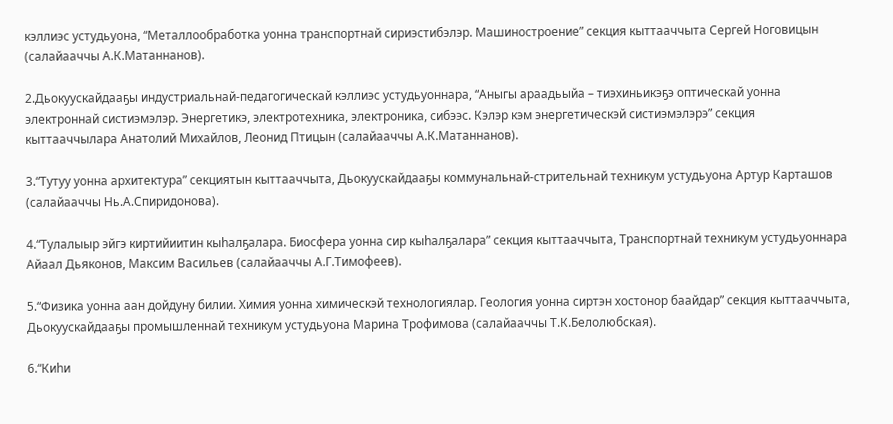кэллиэс устудьуона, “Металлообработка уонна транспортнай сириэстибэлэр. Машиностроение” секция кыттааччыта Сергей Ноговицын (салайааччы А.К.Матаннанов).

2.Дьокуускайдааҕы индустриальнай-педагогическай кэллиэс устудьуоннара, “Аныгы араадьыйа – тиэхиньикэҕэ оптическай уонна электроннай систиэмэлэр. Энергетикэ, электротехника, электроника, сибээс. Кэлэр кэм энергетическэй систиэмэлэрэ” секция кыттааччылара Анатолий Михайлов, Леонид Птицын (салайааччы А.К.Матаннанов).

3.“Тутуу уонна архитектура” секциятын кыттааччыта, Дьокуускайдааҕы коммунальнай-стрительнай техникум устудьуона Артур Карташов (салайааччы Нь.А.Спиридонова).

4.“Тулалыыр эйгэ киртийиитин кыһалҕалара. Биосфера уонна сир кыһалҕалара” секция кыттааччыта, Транспортнай техникум устудьуоннара Айаал Дьяконов, Максим Васильев (салайааччы А.Г.Тимофеев).

5.“Физика уонна аан дойдуну билии. Химия уонна химическэй технологиялар. Геология уонна сиртэн хостонор баайдар” секция кыттааччыта, Дьокуускайдааҕы промышленнай техникум устудьуона Марина Трофимова (салайааччы Т.К.Белолюбская).

6.“Киһи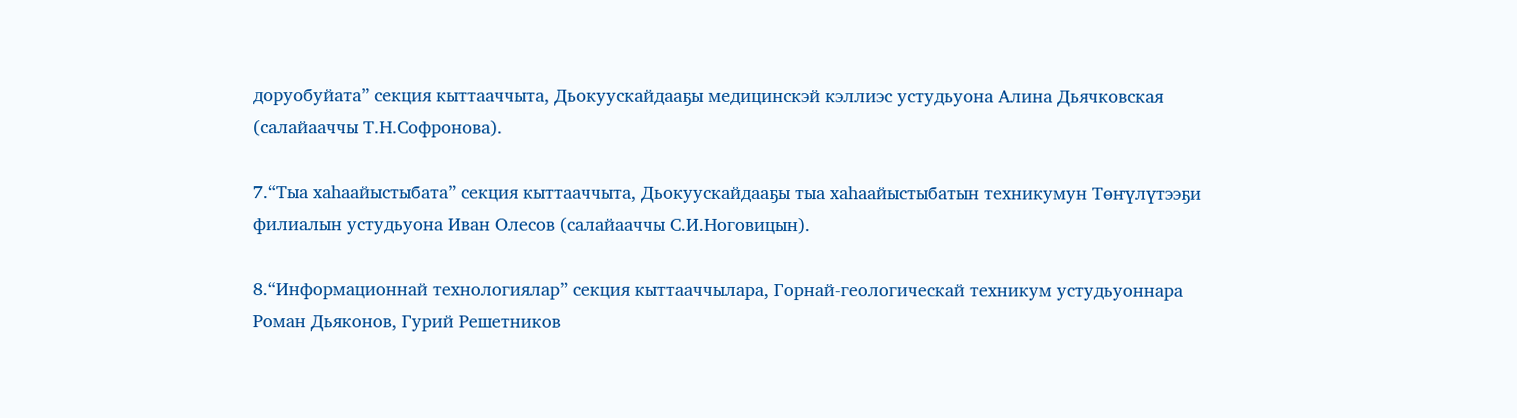доруобуйата” секция кыттааччыта, Дьокуускайдааҕы медицинскэй кэллиэс устудьуона Алина Дьячковская (салайааччы Т.Н.Софронова).

7.“Тыа хаһаайыстыбата” секция кыттааччыта, Дьокуускайдааҕы тыа хаһаайыстыбатын техникумун Төҥүлүтээҕи филиалын устудьуона Иван Олесов (салайааччы С.И.Ноговицын).

8.“Информационнай технологиялар” секция кыттааччылара, Горнай-геологическай техникум устудьуоннара Роман Дьяконов, Гурий Решетников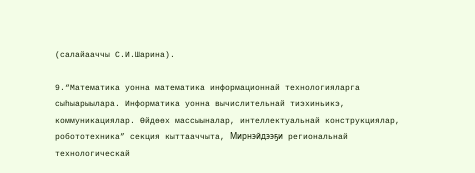(салайааччы С.И.Шарина).

9.“Математика уонна математика информационнай технологияларга сыһыарыылара. Информатика уонна вычислительнай тиэхиньикэ, коммуникациялар. Өйдөөх массыыналар, интеллектуальнай конструкциялар, робототехника” секция кыттааччыта, Мирнэйдээҕи региональнай технологическай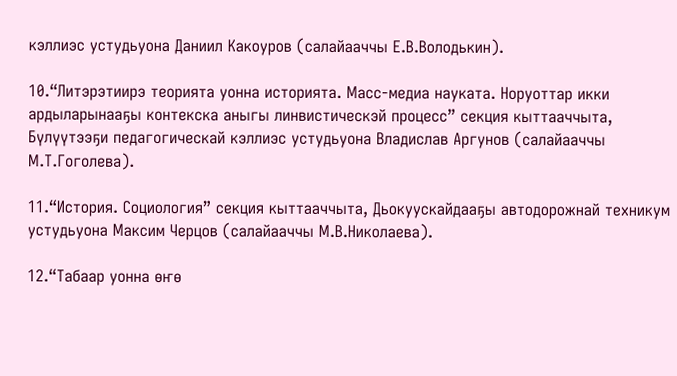кэллиэс устудьуона Даниил Какоуров (салайааччы Е.В.Володькин).

10.“Литэрэтиирэ теорията уонна историята. Масс-медиа науката. Норуоттар икки ардыларынааҕы контекска аныгы линвистическэй процесс” секция кыттааччыта, Бүлүүтээҕи педагогическай кэллиэс устудьуона Владислав Аргунов (салайааччы М.Т.Гоголева).

11.“История. Социология” секция кыттааччыта, Дьокуускайдааҕы автодорожнай техникум устудьуона Максим Черцов (салайааччы М.В.Николаева).

12.“Табаар уонна өҥө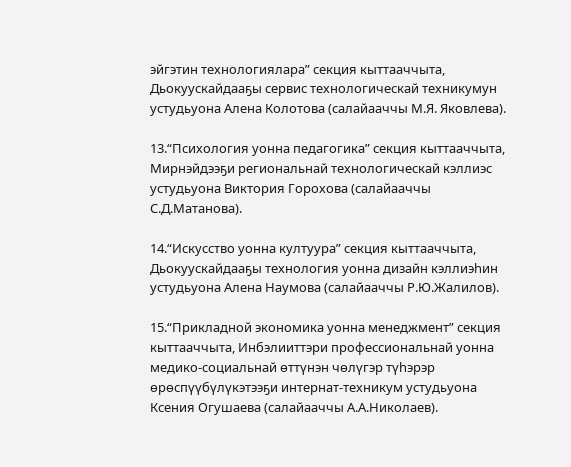эйгэтин технологиялара” секция кыттааччыта, Дьокуускайдааҕы сервис технологическай техникумун устудьуона Алена Колотова (салайааччы М.Я. Яковлева).

13.“Психология уонна педагогика” секция кыттааччыта, Мирнэйдээҕи региональнай технологическай кэллиэс устудьуона Виктория Горохова (салайааччы С.Д.Матанова).

14.“Искусство уонна култуура” секция кыттааччыта, Дьокуускайдааҕы технология уонна дизайн кэллиэһин устудьуона Алена Наумова (салайааччы Р.Ю.Жалилов).

15.“Прикладной экономика уонна менеджмент” секция кыттааччыта, Инбэлииттэри профессиональнай уонна медико-социальнай өттүнэн чөлүгэр түһэрэр өрөспүүбүлүкэтээҕи интернат-техникум устудьуона Ксения Огушаева (салайааччы А.А.Николаев).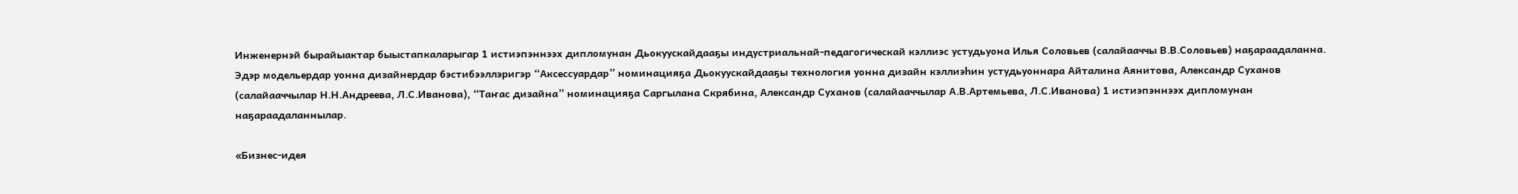Инженернэй бырайыактар быыстапкаларыгар 1 истиэпэннээх дипломунан Дьокуускайдааҕы индустриальнай-педагогическай кэллиэс устудьуона Илья Соловьев (салайааччы В.В.Соловьев) наҕараадаланна. Эдэр модельердар уонна дизайнердар бэстибээллэригэр “Аксессуардар” номинацияҕа Дьокуускайдааҕы технология уонна дизайн кэллиэһин устудьуоннара Айталина Аянитова, Александр Суханов (салайааччылар Н.Н.Андреева, Л.С.Иванова), “Таҥас дизайна” номинацияҕа Саргылана Скрябина, Александр Суханов (салайааччылар А.В.Артемьева, Л.С.Иванова) 1 истиэпэннээх дипломунан наҕараадаланнылар.

«Бизнес-идея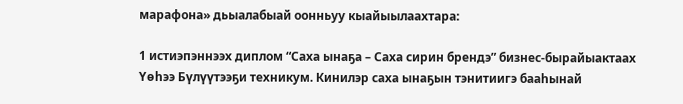марафона» дьыалабыай оонньуу кыайыылаахтара:

1 истиэпэннээх диплом “Саха ынаҕа – Саха сирин брендэ” бизнес-бырайыактаах Үөһээ Бүлүүтээҕи техникум. Кинилэр саха ынаҕын тэнитиигэ бааһынай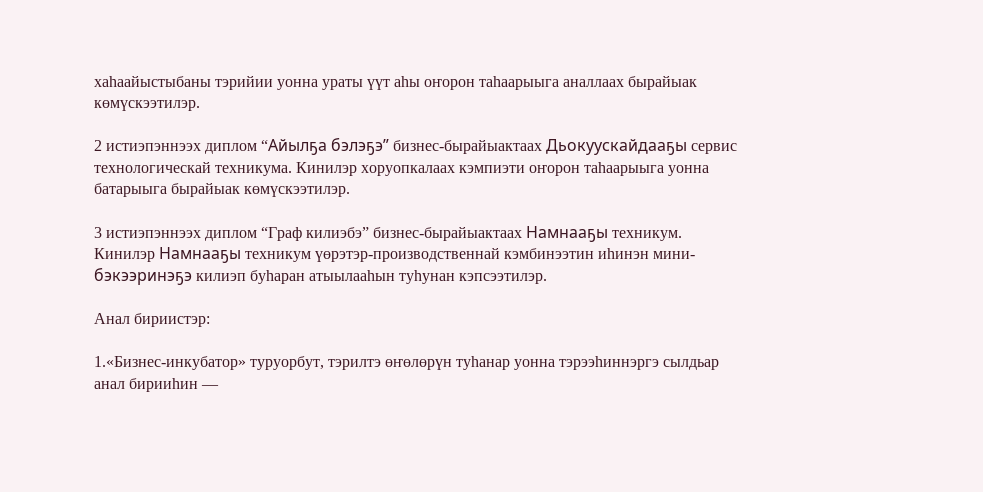хаһаайыстыбаны тэрийии уонна ураты үүт аһы оҥорон таһаарыыга аналлаах бырайыак көмүскээтилэр.

2 истиэпэннээх диплом “Айылҕа бэлэҕэ” бизнес-бырайыактаах Дьокуускайдааҕы сервис технологическай техникума. Кинилэр хоруопкалаах кэмпиэти оҥорон таһаарыыга уонна батарыыга бырайыак көмүскээтилэр.

3 истиэпэннээх диплом “Граф килиэбэ” бизнес-бырайыактаах Намнааҕы техникум. Кинилэр Намнааҕы техникум үөрэтэр-производственнай кэмбинээтин иһинэн мини-бэкээринэҕэ килиэп буһаран атыылааһын туһунан кэпсээтилэр.

Анал бириистэр:

1.«Бизнес-инкубатор» туруорбут, тэрилтэ өҥөлөрүн туһанар уонна тэрээһиннэргэ сылдьар анал бирииһин —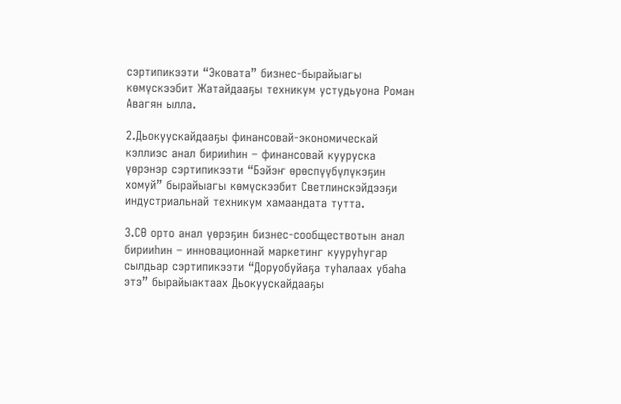сэртипикээти “Эковата” бизнес-бырайыагы көмүскээбит Жатайдааҕы техникум устудьуона Роман Авагян ылла.

2.Дьокуускайдааҕы финансовай-экономическай кэллиэс анал бирииһин – финансовай кууруска үөрэнэр сэртипикээти “Бэйэҥ өрөспүүбүлүкэҕин хомуй” бырайыагы көмүскээбит Светлинскэйдээҕи индустриальнай техникум хамаандата тутта.

3.СӨ орто анал үөрэҕин бизнес-сообществотын анал бирииһин – инновационнай маркетинг кууруһугар сылдьар сэртипикээти “Доруобуйаҕа туһалаах убаһа этэ” бырайыактаах Дьокуускайдааҕы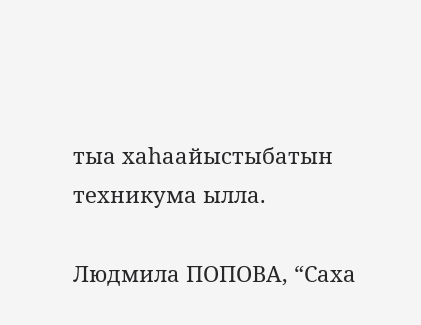тыа хаһаайыстыбатын техникума ылла.

Людмила ПОПОВА, “Саха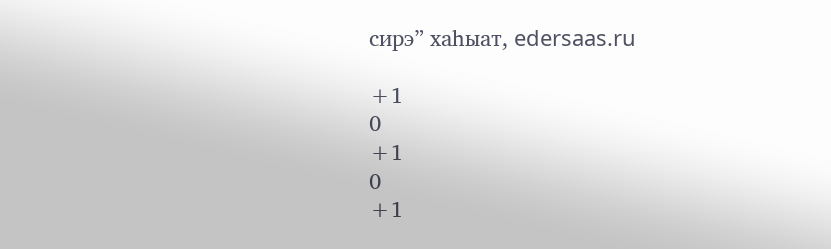сирэ” хаһыат, edersaas.ru

+1
0
+1
0
+1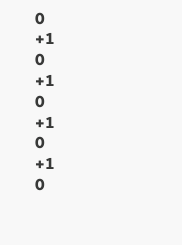0
+1
0
+1
0
+1
0
+1
0